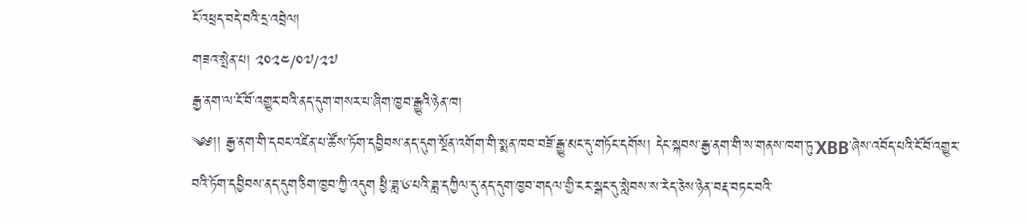ངོ་འཕྲད་བདེ་བའི་དྲ་འབྲེལ།
གཟའ་སྤེན་པ། ༢༠༢༤/༠༧/༢༧
རྒྱ་ནག་ལ་ངོ་བོ་འགྱུར་བའི་ནད་དུག་གསར་པ་ཞིག་ཁྱབ་རྒྱུའི་ཉེན་ཁ།
༄༅།། རྒྱ་ནག་གི་དབང་འཛིན་པ་ཚོས་ཏོག་དབྱིབས་ནད་དུག་སྔོན་འགོག་གི་སྨན་ཁབ་བཟོ་རྒྱུ་མང་དུ་གཏོང་དགོས། དེང་སྐབས་རྒྱ་ནག་གི་ས་གནས་ཁག་ཏུ་XBB་ཞེས་འབོད་པའི་ངོ་བོ་འགྱུར་བའི་ཏོག་དབྱིབས་ནད་དུག་ཅིག་ཁྱབ་ཀྱི་འདུག ཕྱི་ཟླ་༦་པའི་ཟླ་དཀྱིལ་དུ་ནད་དུག་ཁྱབ་གདལ་གྱི་ངར་སྒང་དུ་སླེབས་ས་རེད་ཅེས་ཉེན་བརྡ་བཏང་བའི་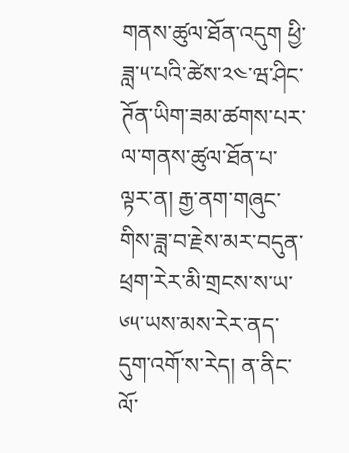གནས་ཚུལ་ཐོན་འདུག ཕྱི་ཟླ་༥་པའི་ཚེས་༢༤་ཝ་ཤིང་ཊོན་ཡིག་ཟམ་ཚགས་པར་ལ་གནས་ཚུལ་ཐོན་པ་ལྟར་ན། རྒྱ་ནག་གཞུང་གིས་ཟླ་བ་རྗེས་མར་བདུན་ཕྲག་རེར་མི་གྲངས་ས་ཡ་༦༥་ཡས་མས་རེར་ནད་དུག་འགོ་ས་རེད། ན་ནིང་ལོ་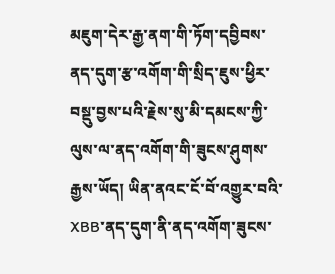མཇུག་དེར་རྒྱ་ནག་གི་ཏོག་དབྱིབས་ནད་དུག་རྩ་འགོག་གི་སྲིད་ཇུས་ཕྱིར་བསྡུ་བྱས་པའི་རྗེས་སུ་མི་དམངས་ཀྱི་ལུས་ལ་ནད་འགོག་གི་ཟུངས་ཤུགས་རྒྱས་ཡོད། ཡིན་ནའང་ངོ་བོ་འགྱུར་བའི་XBB་ནད་དུག་ནི་ནད་འགོག་ཟུངས་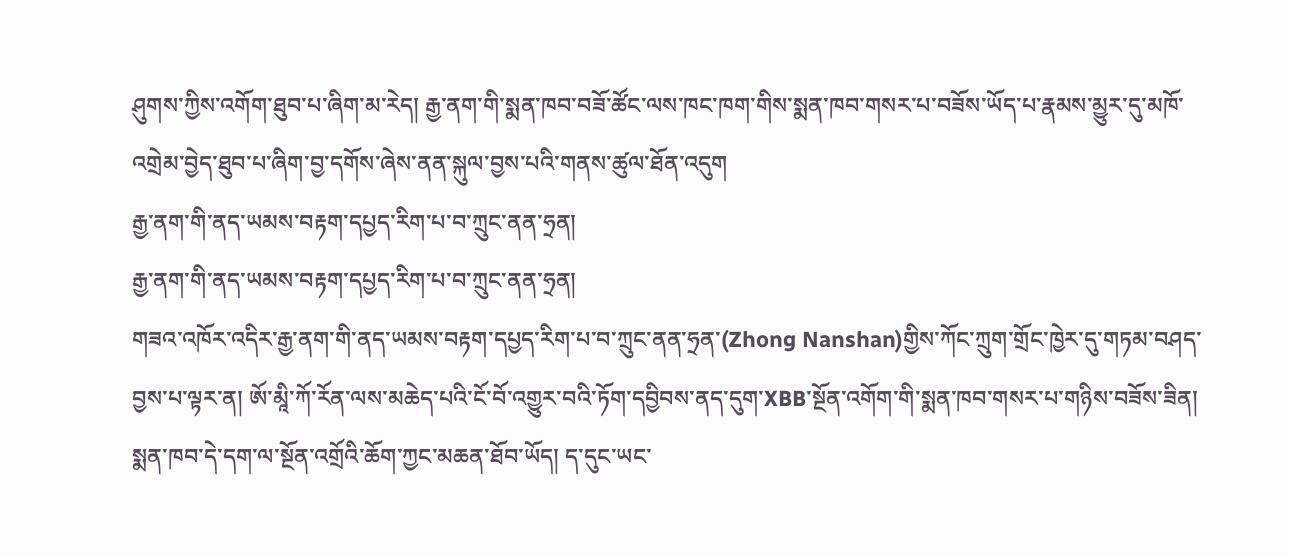ཤུགས་ཀྱིས་འགོག་ཐུབ་པ་ཞིག་མ་རེད། རྒྱ་ནག་གི་སྨན་ཁབ་བཟོ་ཚོང་ལས་ཁང་ཁག་གིས་སྨན་ཁབ་གསར་པ་བཟོས་ཡོད་པ་རྣམས་མྱུར་དུ་མཁོ་འགྲེམ་བྱེད་ཐུབ་པ་ཞིག་བྱ་དགོས་ཞེས་ནན་སྐུལ་བྱས་པའི་གནས་ཚུལ་ཐོན་འདུག
རྒྱ་ནག་གི་ནད་ཡམས་བརྟག་དཔྱད་རིག་པ་བ་ཀྲུང་ནན་ཧྲན།
རྒྱ་ནག་གི་ནད་ཡམས་བརྟག་དཔྱད་རིག་པ་བ་ཀྲུང་ནན་ཧྲན།
གཟའ་འཁོར་འདིར་རྒྱ་ནག་གི་ནད་ཡམས་བརྟག་དཔྱད་རིག་པ་བ་ཀྲུང་ནན་ཧྲན་(Zhong Nanshan)གྱིས་ཀོང་ཀྲུག་གྲོང་ཁྱེར་དུ་གཏམ་བཤད་བྱས་པ་ལྟར་ན། ཨོ་མཱི་ཀོ་རོན་ལས་མཆེད་པའི་ངོ་བོ་འགྱུར་བའི་ཏོག་དབྱིབས་ནད་དུག་XBB་སྔོན་འགོག་གི་སྨན་ཁབ་གསར་པ་གཉིས་བཟོས་ཟིན། སྨན་ཁབ་དེ་དག་ལ་སྔོན་འགྲོའི་ཆོག་ཀྱང་མཆན་ཐོབ་ཡོད། ད་དུང་ཡང་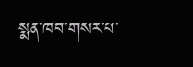སྨན་ཁབ་གསར་པ་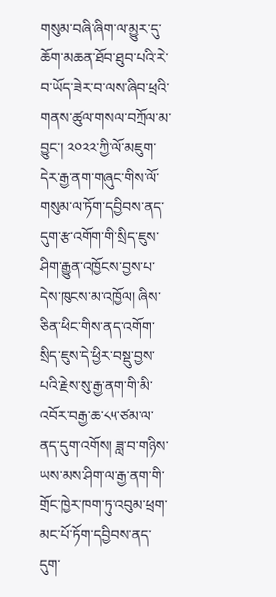གསུམ་བཞི་ཞིག་ལ་མྱུར་དུ་ཆོག་མཆན་ཐོབ་ཐུབ་པའི་རེ་བ་ཡོད་ཟེར་བ་ལས་ཞིབ་ཕྲའི་གནས་ཚུལ་གསལ་བཀྲོལ་མ་བྱུང་། ༢༠༢༢་ཀྱི་ལོ་མཇུག་དེར་རྒྱ་ནག་གཞུང་གིས་ལོ་གསུམ་ལ་ཏོག་དབྱིབས་ནད་དུག་རྩ་འགོག་གི་སྲིད་ཇུས་ཤིག་རྒྱུན་འཁྱོངས་བྱས་པ་དེས་ཁུངས་མ་འཁྱོལ། ཞིས་ཅིན་ཕིང་གིས་ནད་འགོག་སྲིད་ཇུས་དེ་ཕྱིར་བསྡུ་བྱས་པའི་རྗེས་སུ་རྒྱ་ནག་གི་མི་འབོར་བརྒྱ་ཆ་༨༥་ཙམ་ལ་ནད་དུག་འགོས། ཟླ་བ་གཉིས་ཡས་མས་ཤིག་ལ་རྒྱ་ནག་གི་གྲོང་ཁྱེར་ཁག་ཏུ་འབུམ་ཕྲག་མང་པོ་ཏོག་དབྱིབས་ནད་དུག་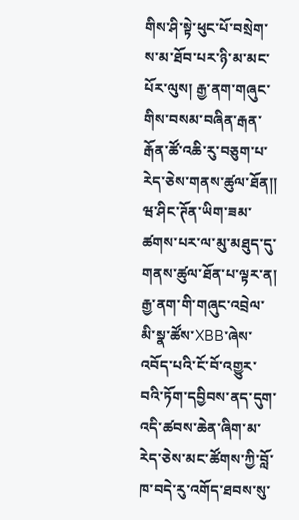གིས་ཤི་སྟེ་ཕུང་པོ་བསྲེག་ས་མ་ཐོབ་པར་ཉི་མ་མང་པོར་ལུས། རྒྱ་ནག་གཞུང་གིས་བསམ་བཞིན་རྒན་རྒོན་ཚོ་འཆི་རུ་བཅུག་པ་རེད་ཅེས་གནས་ཚུལ་ཐོན།།
ཝ་ཤིང་ཊོན་ཡིག་ཟམ་ཚགས་པར་ལ་མུ་མཐུད་དུ་གནས་ཚུལ་ཐོན་པ་ལྟར་ན། རྒྱ་ནག་གི་གཞུང་འབྲེལ་མི་སྣ་ཚོས་XBB་ཞེས་འབོད་པའི་ངོ་བོ་འགྱུར་བའི་ཏོག་དབྱིབས་ནད་དུག་འདི་ཚབས་ཆེན་ཞིག་མ་རེད་ཅེས་མང་ཚོགས་ཀྱི་བློ་ཁ་བདེ་རུ་འགོད་ཐབས་སུ་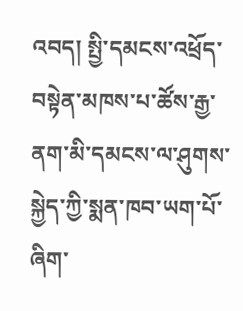འབད། སྤྱི་དམངས་འཕྲོད་བསྟེན་མཁས་པ་ཚོས་རྒྱ་ནག་མི་དམངས་ལ་ཤུགས་སྐྱེད་ཀྱི་སྨན་ཁབ་ཡག་པོ་ཞིག་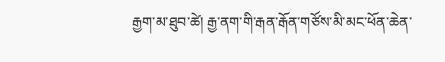རྒྱག་མ་ཐུབ་ཚེ། རྒྱ་ནག་གི་རྒན་རྒོན་གཙོས་མི་མང་ཕོན་ཆེན་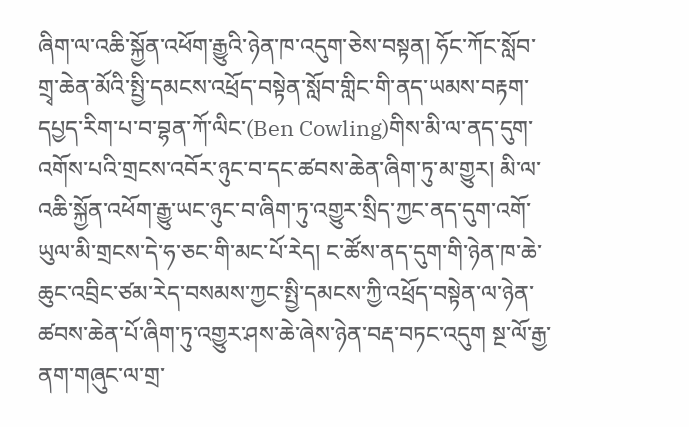ཞིག་ལ་འཆི་སྐྱོན་འཕོག་རྒྱུའི་ཉེན་ཁ་འདུག་ཅེས་བསྟན། ཧོང་ཀོང་སློབ་གྲྭ་ཆེན་མོའི་སྤྱི་དམངས་འཕྲོད་བསྟེན་སློབ་གླིང་གི་ནད་ཡམས་བརྟག་དཔྱད་རིག་པ་བ་བྷན་ཀོ་ལིང་(Ben Cowling)གིས་མི་ལ་ནད་དུག་འགོས་པའི་གྲངས་འབོར་ཉུང་བ་དང་ཚབས་ཆེན་ཞིག་ཏུ་མ་གྱུར། མི་ལ་འཆི་སྐྱོན་འཕོག་རྒྱུ་ཡང་ཉུང་བ་ཞིག་ཏུ་འགྱུར་སྲིད་ཀྱང་ནད་དུག་འགོ་ཡུལ་མི་གྲངས་དེ་ཧ་ཅང་གི་མང་པོ་རེད། ང་ཚོས་ནད་དུག་གི་ཉེན་ཁ་ཆེ་ཆུང་འབྲིང་ཙམ་རེད་བསམས་ཀྱང་སྤྱི་དམངས་ཀྱི་འཕྲོད་བསྟེན་ལ་ཉེན་ཚབས་ཆེན་པོ་ཞིག་ཏུ་འགྱུར་ཤས་ཆེ་ཞེས་ཉེན་བརྡ་བཏང་འདུག སྔ་ལོ་རྒྱ་ནག་གཞུང་ལ་གྲ་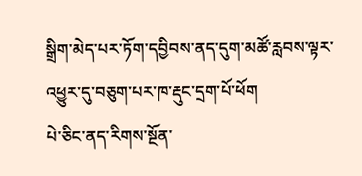སྒྲིག་མེད་པར་ཏོག་དབྱིབས་ནད་དུག་མཚོ་རླབས་ལྟར་འཕྱུར་དུ་བཅུག་པར་ཁ་རྡུང་དྲག་པོ་ཕོག
པེ་ཅིང་ནད་རིགས་སྔོན་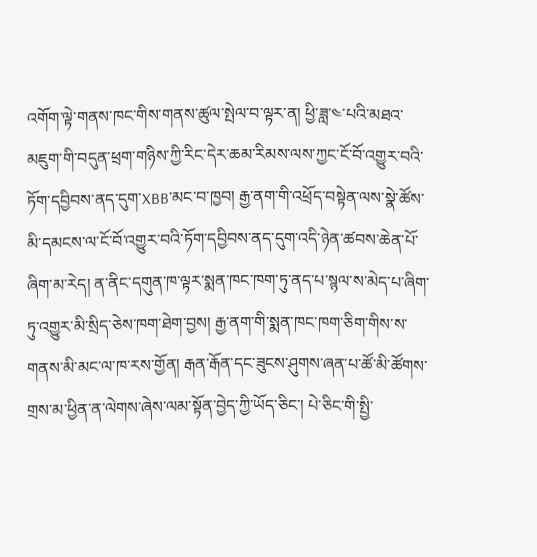འགོག་ལྟེ་གནས་ཁང་གིས་གནས་ཚུལ་སྤེལ་བ་ལྟར་ན། ཕྱི་ཟླ་༤་པའི་མཐའ་མཇུག་གི་བདུན་ཕྲག་གཉིས་ཀྱི་རིང་དེར་ཆམ་རིམས་ལས་ཀྱང་ངོ་བོ་འགྱུར་བའི་ཏོག་དབྱིབས་ནད་དུག་XBB་མང་བ་ཁྱབ། རྒྱ་ནག་གི་འཕྲོད་བསྟེན་ལས་སྣེ་ཚོས་མི་དམངས་ལ་ངོ་བོ་འགྱུར་བའི་ཏོག་དབྱིབས་ནད་དུག་འདི་ཉེན་ཚབས་ཆེན་པོ་ཞིག་མ་རེད། ན་ནིང་དགུན་ཁ་ལྟར་སྨན་ཁང་ཁག་ཏུ་ནད་པ་སྙལ་ས་མེད་པ་ཞིག་ཏུ་འགྱུར་མི་སྲིད་ཅེས་ཁག་ཐེག་བྱས། རྒྱ་ནག་གི་སྨན་ཁང་ཁག་ཅིག་གིས་ས་གནས་མི་མང་ལ་ཁ་རས་གྱོན། རྒན་རྒོན་དང་ཟུངས་ཤུགས་ཞན་པ་ཚོ་མི་ཚོགས་གྲས་མ་ཕྱིན་ན་ལེགས་ཞེས་ལམ་སྟོན་བྱེད་ཀྱི་ཡོད་ཅིང་། པེ་ཅིང་གི་སྤྱི་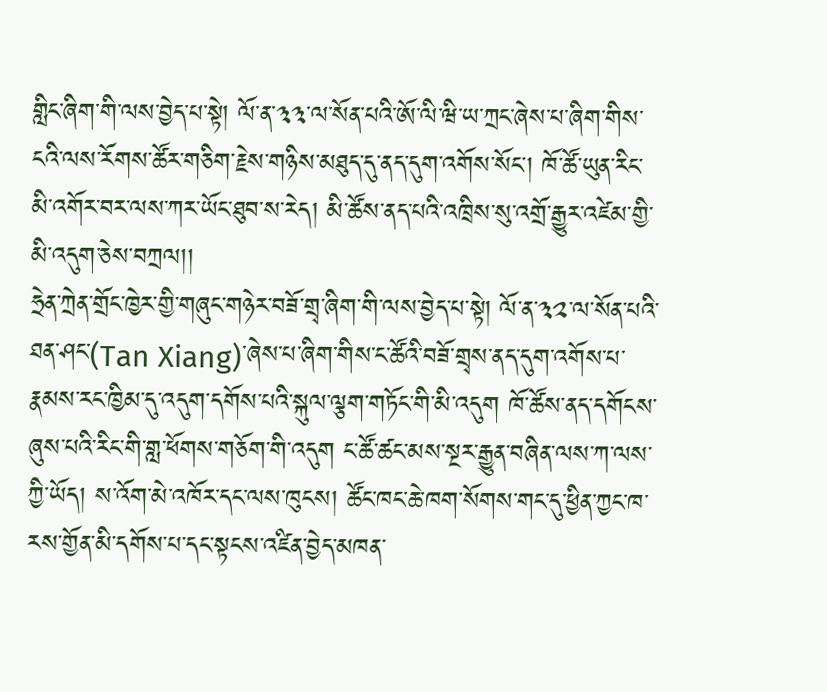གླིང་ཞིག་གི་ལས་བྱེད་པ་སྟེ། ལོ་ན་༣༣་ལ་སོན་པའི་ཨོ་ལི་ཝི་ཡ་ཀྲང་ཞེས་པ་ཞིག་གིས་ངའི་ལས་རོགས་ཚོར་གཅིག་རྗེས་གཉིས་མཐུད་དུ་ནད་དུག་འགོས་སོང་། ཁོ་ཚོ་ཡུན་རིང་མི་འགོར་བར་ལས་ཀར་ཡོང་ཐུབ་ས་རེད། མི་ཚོས་ནད་པའི་འཁྲིས་སུ་འགྲོ་རྒྱུར་འཛེམ་གྱི་མི་འདུག་ཅེས་བཀྲལ།།
ཧྲེན་ཀྲེན་གྲོང་ཁྱེར་གྱི་གཞུང་གཉེར་བཟོ་གྲྭ་ཞིག་གི་ལས་བྱེད་པ་སྟེ། ལོ་ན་༣༢་ལ་སོན་པའི་ཐན་ཤང་(Tan Xiang)་ཞེས་པ་ཞིག་གིས་ང་ཚོའི་བཟོ་གྲྭས་ནད་དུག་འགོས་པ་རྣམས་རང་ཁྱིམ་དུ་འདུག་དགོས་པའི་སྐུལ་ལྕག་གཏོང་གི་མི་འདུག ཁོ་ཚོས་ནད་དགོངས་ཞུས་པའི་རིང་གི་གླ་ཕོགས་གཅོག་གི་འདུག ང་ཚོ་ཚང་མས་སྔར་རྒྱུན་བཞིན་ལས་ཀ་ལས་ཀྱི་ཡོད། ས་འོག་མེ་འཁོར་དང་ལས་ཁུངས། ཚོང་ཁང་ཆེ་ཁག་སོགས་གང་དུ་ཕྱིན་ཀྱང་ཁ་རས་གྱོན་མི་དགོས་པ་དང་སྟངས་འཛིན་བྱེད་མཁན་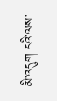མི་འདུག ངའི་ལས་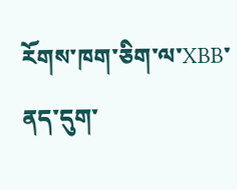རོགས་ཁག་ཅིག་ལ་XBB་ནད་དུག་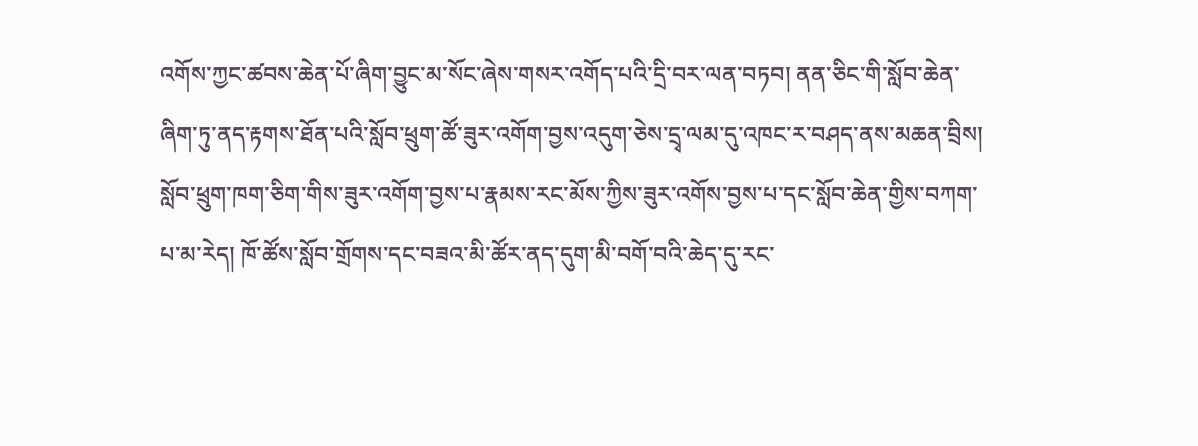འགོས་ཀྱང་ཚབས་ཆེན་པོ་ཞིག་བྱུང་མ་སོང་ཞེས་གསར་འགོད་པའི་དྲི་བར་ལན་བཏབ། ནན་ཅིང་གི་སློབ་ཆེན་ཞིག་ཏུ་ནད་རྟགས་ཐོན་པའི་སློབ་ཕྲུག་ཚོ་ཟུར་འགོག་བྱས་འདུག་ཅེས་དྲྭ་ལམ་དུ་འཁང་ར་བཤད་ནས་མཆན་བྲིས། སློབ་ཕྲུག་ཁག་ཅིག་གིས་ཟུར་འགོག་བྱས་པ་རྣམས་རང་མོས་ཀྱིས་ཟུར་འགོས་བྱས་པ་དང་སློབ་ཆེན་གྱིས་བཀག་པ་མ་རེད། ཁོ་ཚོས་སློབ་གྲོགས་དང་བཟའ་མི་ཚོར་ནད་དུག་མི་བགོ་བའི་ཆེད་དུ་རང་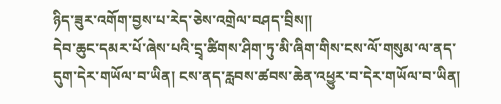ཉིད་ཟུར་འགོག་བྱས་པ་རེད་ཅེས་འགྲེལ་བཤད་བྲིས།།
དེབ་ཆུང་དམར་པོ་ཞེས་པའི་དྲྭ་ཚིགས་ཤིག་ཏུ་མི་ཞིག་གིས་ངས་ལོ་གསུམ་ལ་ནད་དུག་དེར་གཡོལ་བ་ཡིན། ངས་ནད་རླབས་ཚབས་ཆེན་འཕྱུར་བ་དེར་གཡོལ་བ་ཡིན།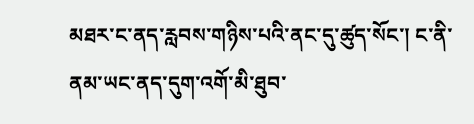མཐར་ང་ནད་རླབས་གཉིས་པའི་ནང་དུ་ཚུད་སོང་། ང་ནི་ནམ་ཡང་ནད་དུག་འགོ་མི་ཐུབ་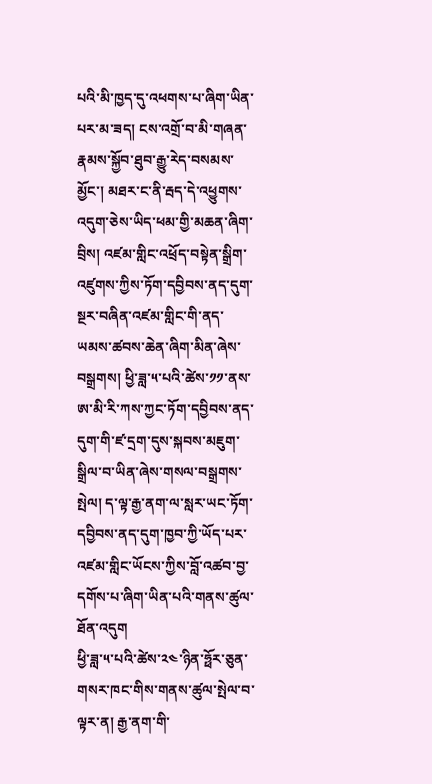པའི་མི་ཁྱད་དུ་འཕགས་པ་ཞིག་ཡིན་པར་མ་ཟད། ངས་འགྲོ་བ་མི་གཞན་རྣམས་སྐྱོབ་ཐུབ་རྒྱུ་རེད་བསམས་མྱོང་། མཐར་ང་ནི་རྦད་དེ་འཕྱུགས་འདུག་ཅེས་ཡིད་ཕམ་གྱི་མཆན་ཞིག་བྲིས། འཛམ་གླིང་འཕྲོད་བསྟེན་སྒྲིག་འཛུགས་ཀྱིས་ཏོག་དབྱིབས་ནད་དུག་སྔར་བཞིན་འཛམ་གླིང་གི་ནད་ཡམས་ཚབས་ཆེན་ཞིག་མིན་ཞེས་བསྒྲགས། ཕྱི་ཟླ་༥་པའི་ཚེས་༡༡་ནས་ཨ་མི་རི་ཀས་ཀྱང་ཏོག་དབྱིབས་ནད་དུག་གི་ཛ་དྲག་དུས་སྐབས་མཇུག་སྒྲིལ་བ་ཡིན་ཞེས་གསལ་བསྒྲགས་སྤེལ། ད་ལྟ་རྒྱ་ནག་ལ་སླར་ཡང་ཏོག་དབྱིབས་ནད་དུག་ཁྱབ་ཀྱི་ཡོད་པར་འཛམ་གླིང་ཡོངས་ཀྱིས་བློ་འཚབ་བྱ་དགོས་པ་ཞིག་ཡིན་པའི་གནས་ཚུལ་ཐོན་འདུག
ཕྱི་ཟླ་༥་པའི་ཚེས་༢༤་ཉིན་ཧྥོར་ཅུན་གསར་ཁང་གིས་གནས་ཚུལ་སྤེལ་བ་ལྟར་ན། རྒྱ་ནག་གི་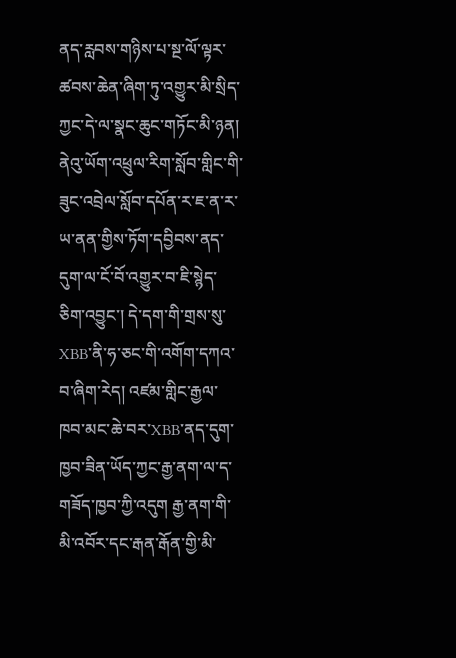ནད་རླབས་གཉིས་པ་སྔ་ལོ་ལྟར་ཚབས་ཆེན་ཞིག་ཏུ་འགྱུར་མི་སྲིད་ཀྱང་དེ་ལ་སྣང་ཆུང་གཏོང་མི་ཉན། ནེའུ་ཡོག་འཕྲུལ་རིག་སློབ་གླིང་གི་ཟུང་འབྲེལ་སློབ་དཔོན་ར་ཇ་ན་ར་ཡ་ནན་གྱིས་ཏོག་དབྱིབས་ནད་དུག་ལ་ངོ་བོ་འགྱུར་བ་ཇི་སྙེད་ཅིག་འབྱུང་། དེ་དག་གི་གྲས་སུ་XBB་ནི་ཧ་ཅང་གི་འགོག་དཀའ་བ་ཞིག་རེད། འཛམ་གླིང་རྒྱལ་ཁབ་མང་ཆེ་བར་XBB་ནད་དུག་ཁྱབ་ཟིན་ཡོད་ཀྱང་རྒྱ་ནག་ལ་ད་གཟོད་ཁྱབ་ཀྱི་འདུག རྒྱ་ནག་གི་མི་འབོར་དང་རྒན་རྒོན་གྱི་མི་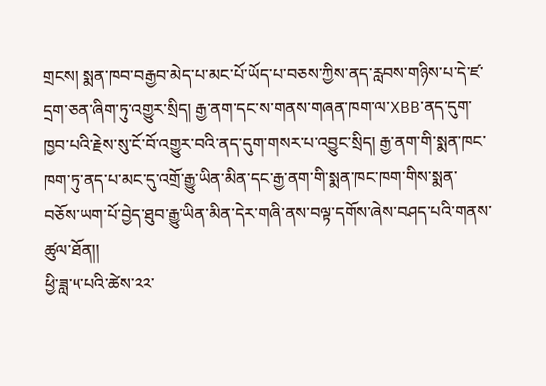གྲངས། སྨན་ཁབ་བརྒྱབ་མེད་པ་མང་པོ་ཡོད་པ་བཅས་ཀྱིས་ནད་རླབས་གཉིས་པ་དེ་ཛ་དྲག་ཅན་ཞིག་ཏུ་འགྱུར་སྲིད། རྒྱ་ནག་དང་ས་གནས་གཞན་ཁག་ལ་XBB་ནད་དུག་ཁྱབ་པའི་རྗེས་སུ་ངོ་བོ་འགྱུར་བའི་ནད་དུག་གསར་པ་འབྱུང་སྲིད། རྒྱ་ནག་གི་སྨན་ཁང་ཁག་ཏུ་ནད་པ་མང་དུ་འགྲོ་རྒྱུ་ཡིན་མིན་དང་རྒྱ་ནག་གི་སྨན་ཁང་ཁག་གིས་སྨན་བཅོས་ཡག་པོ་བྱེད་ཐུབ་རྒྱུ་ཡིན་མིན་དེར་གཞི་ནས་བལྟ་དགོས་ཞེས་བཤད་པའི་གནས་ཚུལ་ཐོན།།
ཕྱི་ཟླ་༥་པའི་ཚེས་༢༢་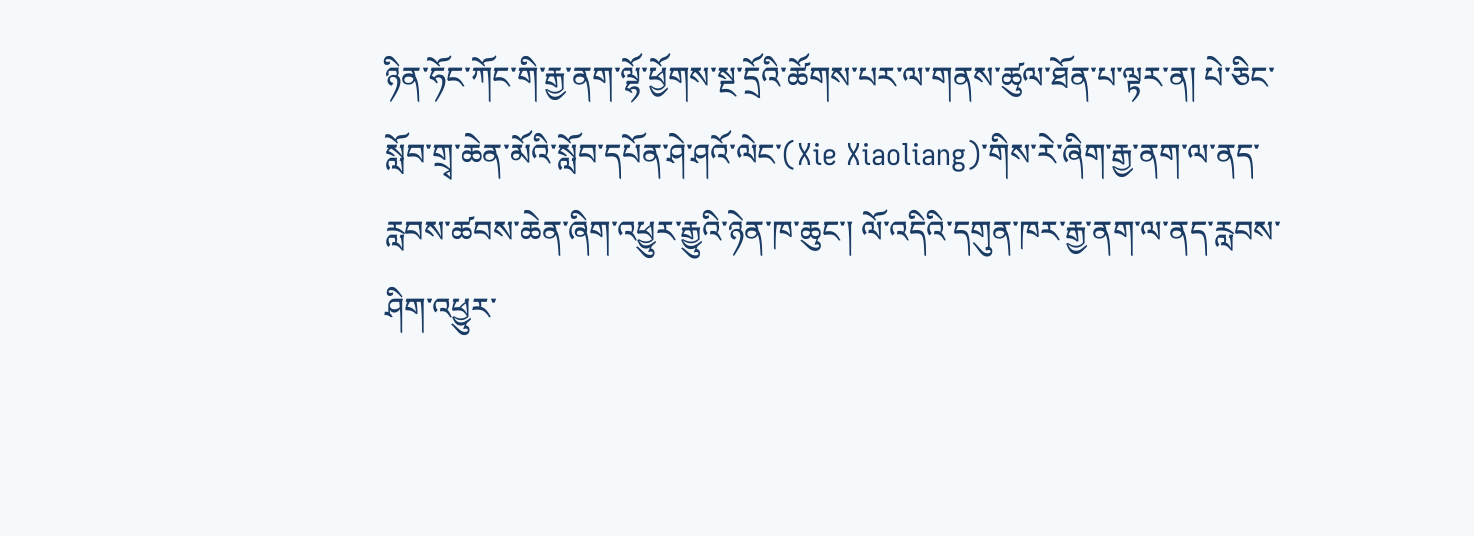ཉིན་ཧོང་ཀོང་གི་རྒྱ་ནག་ལྷོ་ཕྱོགས་སྔ་དྲོའི་ཚོགས་པར་ལ་གནས་ཚུལ་ཐོན་པ་ལྟར་ན། པེ་ཅིང་སློབ་གྲྭ་ཆེན་མོའི་སློབ་དཔོན་ཤེ་ཤའོ་ལེང་(Xie Xiaoliang)་གིས་རེ་ཞིག་རྒྱ་ནག་ལ་ནད་རླབས་ཚབས་ཆེན་ཞིག་འཕྱུར་རྒྱུའི་ཉེན་ཁ་ཆུང་། ལོ་འདིའི་དགུན་ཁར་རྒྱ་ནག་ལ་ནད་རླབས་ཤིག་འཕྱུར་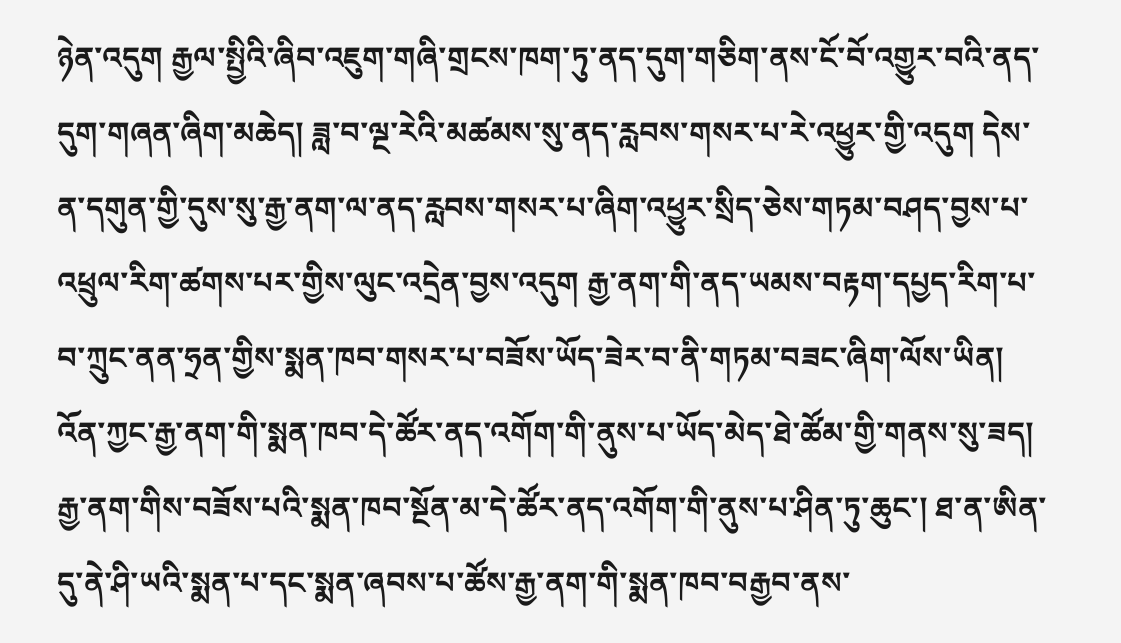ཉེན་འདུག རྒྱལ་སྤྱིའི་ཞིབ་འཇུག་གཞི་གྲངས་ཁག་ཏུ་ནད་དུག་གཅིག་ནས་ངོ་བོ་འགྱུར་བའི་ནད་དུག་གཞན་ཞིག་མཆེད། ཟླ་བ་ལྔ་རེའི་མཚམས་སུ་ནད་རླབས་གསར་པ་རེ་འཕྱུར་གྱི་འདུག དེས་ན་དགུན་གྱི་དུས་སུ་རྒྱ་ནག་ལ་ནད་རླབས་གསར་པ་ཞིག་འཕྱུར་སྲིད་ཅེས་གཏམ་བཤད་བྱས་པ་འཕྲུལ་རིག་ཚགས་པར་གྱིས་ལུང་འདྲེན་བྱས་འདུག རྒྱ་ནག་གི་ནད་ཡམས་བརྟག་དཔྱད་རིག་པ་བ་ཀྲུང་ནན་ཧྲན་གྱིས་སྨན་ཁབ་གསར་པ་བཟོས་ཡོད་ཟེར་བ་ནི་གཏམ་བཟང་ཞིག་ལོས་ཡིན། འོན་ཀྱང་རྒྱ་ནག་གི་སྨན་ཁབ་དེ་ཚོར་ནད་འགོག་གི་ནུས་པ་ཡོད་མེད་ཐེ་ཚོམ་གྱི་གནས་སུ་ཟད། རྒྱ་ནག་གིས་བཟོས་པའི་སྨན་ཁབ་སྔོན་མ་དེ་ཚོར་ནད་འགོག་གི་ནུས་པ་ཤིན་ཏུ་ཆུང་། ཐ་ན་ཨིན་དུ་ནེ་ཤི་ཡའི་སྨན་པ་དང་སྨན་ཞབས་པ་ཚོས་རྒྱ་ནག་གི་སྨན་ཁབ་བརྒྱབ་ནས་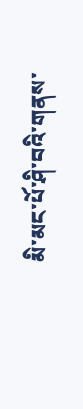མི་མང་པོ་ཤི་བའི་གནས་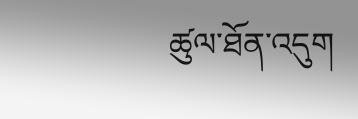ཚུལ་ཐོན་འདུག